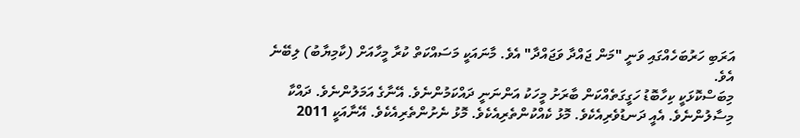އަރަބި ހަރުބަހެއްގައި ވަނީ "މަން ޖައްދާ ވަޖައްދާ" އެވެ. މާނައަކީ މަސައްކަތް ކުރާ މީހާއަށް (ކާމިޔާބު) ލިބޭނެ އެވެ.
މިބަސްކޮޅަކީ ކިހާބޮޑު ހަގީގަތެއްކަން ބާރަށު މީހަކު އަންނަނީ ދައްކަމުންނެވެ. އޭނާގެ އަމަލުންނެވެ. ދައްކާ މިސާލުންނެވެ. އެއީ ދަނޑުވެރިއެކެވެ. މޮޅު ކެއްކުންތެރިއެކެވެ. މޮޅު ނެށުންތެރިއެކެވެ. އޭނާއަކީ 2011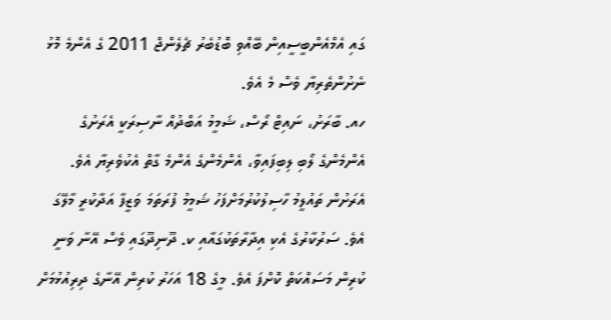ގައި އެމްއެންބީސީއިން ބޭއްވި ބޮޑުބެރު ޗެލެންޖް 2011 ގެ އެންމެ މޮޅު ނެށުންތެރިޔާ ވެސް މެ އެވެ.
ހއ. ބާރަށު، ނައިޓް ރޯސް، ޝަމީމު އަބްދުއް ނާސިރަކީ އެރަށުގެ އެންމެންގެ ލޯބި ލިބިފައިވާ، އެންމެންގެ އެންމެ ގާތް އެކުވެރިޔާ އެވެ. އެރަށުން ތައުލީމު ހާސިލުކުރުމަށްފަހު ޝަމީމު ފުރަތަމަ ވަޒީފާ އަދާކުރީ މާލޭގަ އެވެ. ސަރުކާރުގެ އެކި އިދާރާތަކުގައާއި ކ. ދޫނިދޫގައި ވެސް އޭނާ ވަނީ ކުރިން މަސައްކަތް ކޮށްފަ އެވެ. މީގެ 18 އަހަރު ކުރިން އޭނާގެ ދިރިއުޅުމަށް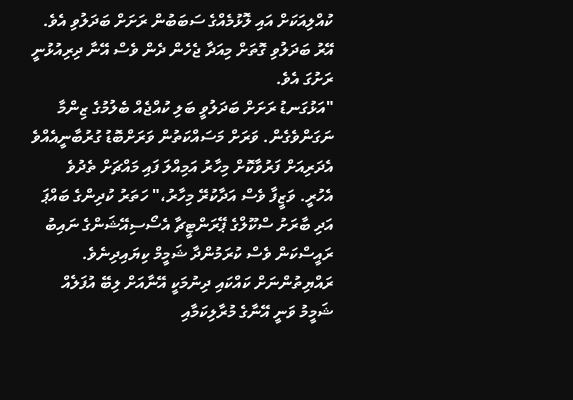ކުއްލިއަކަށް އައި ލޮޅުމެއްގެ ސަބަބުން ރަށަށް ބަދަލުވި އެވެ.
އޭރު ބަދަލުވި ގޮތަށް މިއަދާ ޖެހެން ދެން ވެސް އޭނާ ދިރިއުޅުނީ ރަށުގަ އެވެ.
"އަޅުގަނޑު ރަށަށް ބަދަލުވީ ބަލި ކުއްޖެއް ބެލުމުގެ ޒިންމާ ނަގަންވެގެން. ވަރަށް މަސައްކަތުން ވަރަށްބޮޑު ގުރުބާނީއެއްވެ އެދަރިއަށް ފަރުވާކޮށް މިހާރު އަމިއްލަ ފައި މައްޗަށް ތެދުވެ އެހުރީ. ވަޒީފާ ވެސް އަދާކުރޭ މިހާރު،" ހަތަރު ކުދިންގެ ބައްޕަ އަދި ބާރަށު ސްކޫލްގެ ޕޭރަންޓީޗާ އެސޯސިއޭޝަންގެ ނައިބު ރައީސްކަން ވެސް ކުރަމުންދާ ޝަމީމް ކިޔައިދިނެވެ.
ރައްޔިތުންނަށް ކައްކައި ދިނުމަކީ އޭނާއަށް ލިބޭ އުފަލެއް
ޝަމީމު ވަނީ އޭނާގެ މުރާލިކަމާއި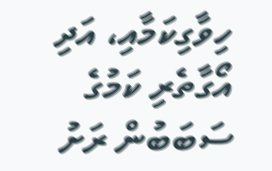ހިވާގިކަމާއި، އަދި އޯގާތެރި ކަމުގެ ސަބަބުން ރަށު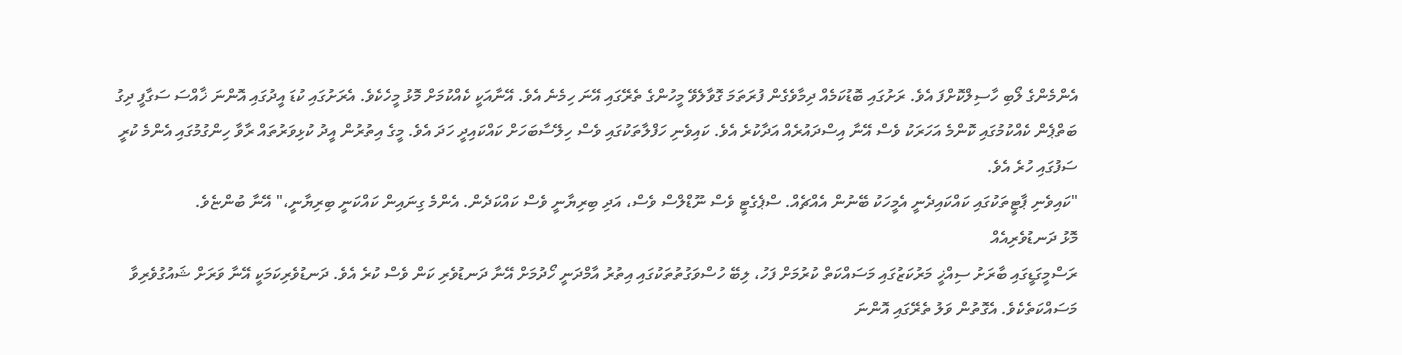އެންމެންގެ ލޯބި ހާސިލްކޮށްފަ އެވެ. ރަށުގައި ބޮޑުކަމެއް ދިމާވެގެން ފުރަތަމަ ގޮވާލެވޭ މީހުންގެ ތެރޭގައި އޭނަ ހިމެނެ އެވެ. އޭނާއަކީ ކެއްކުމަށް މޮޅު މީހެކެވެ. އެރަށުގައި ކުޑަ އީދުގައި އޮންނަ ޚާއްސަ ސަގާފީ ދިގު ބަތްޕެން ކެއްކުމުގައި ކޮންމެ އަހަރަކު ވެސް އޭނާ އިސްދައުރެއް އަދާކުރެ އެވެ. ކައިވެނި ހަފްލާތަކުގައި ވެސް ހިލޭސާބަހަށް ކައްކައިދީ ހަދަ އެވެ. މީގެ އިތުރުން އީދު ކުޅިވަރުތައް ރާވާ ހިންގުމުގައި އެންމެ ކުރީ ސަފުގައި ހުރެ އެވެ.
"ކައިވެނި ޕާޓީތަކުގައި ކައްކައިދެނީ އެމީހަކު ބޭނުން އެއްޗެއް. ސްޕެގެޓީ ވެސް ނޫޑްލްސް ވެސް، އަދި ބިރިޔާނީ ވެސް ކައްކަދެން. އެންމެ ގިނައިން ކައްކަނީ ބިރިޔާނީ،" އޭނާ ބުންޏެވެ.
މޮޅު ދަނޑުވެރިއެއް
ރަސްމީގަޑީގައި ބާރަށު ސިއްޚީ މަރުކަޒުގައި މަސައްކަތް ކުރުމަށް ފަހު، ލިބޭ ހުސްވަގުތުތަކުގައި އިތުރު އާމްދަނީ ހޯދުމަށް އޭނާ ދަނޑުވެރި ކަން ވެސް ކުރެ އެވެ. ދަނޑުވެރިކަމަކީ އޭނާ ވަރަށް ޝައުގުވެރިވާ މަސައްކަތެކެވެ. އެގޮތުން ވަލު ތެރޭގައި އޮންނަ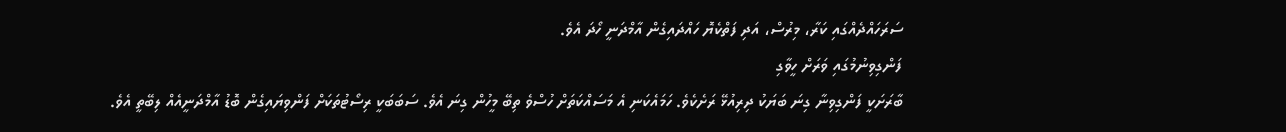ސަރަހައްދެއްގައި ކަރާ، މިރުސް، އަދި ފަތްކެޔޮ ހައްދައިގެން އާމްދަނީ ހޯދަ އެވެ.
ފަންގިވިނުމުގައި ވަރަށް ހީވާގި
ބާރަށަކީ ފަންގިވިނާ ގިނަ ބަޔަކު ދިރިއުޅޭ ރަށެކެވެ. ހަމައެކަނި އެ މަސައްކަތަށް ހުސްވެ ތިބޭ މީހުން ގިނަ އެވެ. ސަބަބަކީ ރިސޯޓުތަކަށް ފަންވިޔައިގެން ބޮޑު އާމްދަނީއެއް ލިބޭތީ އެވެ.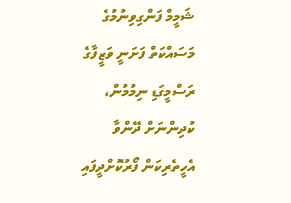ޝަމީމް ފަންގިވިނުމުގެ މަސައްކަތް ފަށަނީ ވަޒީފާގެ ރަސްމީގަޑި ނިމުމުން، ކުދިންނަށް ދޭންވާ އެހީތެރިކަން ފޯރުކޮށްދީފައި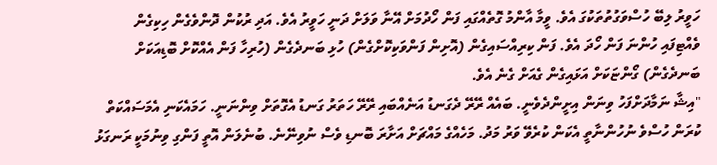ހަވީރު ލިބޭ ހުސްވަގުތުތަކުގަ އެވެ. ވީމާ އާންމު ގޮތެއްގައި ފަން ހޯދުމަށް އޭނާ ވަލަށް ދަނީ ހަވީރު އެވެ. އަދި ރުކުން ދޮންވެގެން ހިކިގެން ވެއްޓިފައި ހުންނަ ފަން ހޯދަ އެވެ. ފަން ކިރިއްސައިގެން (އޮށިން ފަންވަކިކޮށްގެން) ހުޅި ބަނދެގެން (ހުރިހާ ފަން އެއްކޮށް ބޮޑިއަކަށް ބަނދެގެން) ގޯންޏަކަށް އަޅައިގެން ގެއަށް ގެނެ އެވެ.
"އިޝާ ނަމާދަށްފަހު ވިނަން އިށީންދެވެނީ. ބައެއް ރޭރޭ ދެގަނޑު އަނެއްބައި ރޭރޭ ހަތަރު ގަނޑު އެގޮތަށް ވިންނަނީ. ހަމައެކަނި އެމަސައްކަތް ކުރަން ހުސްވެ ނުހުންނާތީ އެކަން ކުރެވޭ ވަރު މަދު. މަހެއްގެ މައްޗަށް އަށާރަ ބޮނޑި ވެސް ނުވިނޭނެ. ބުނެލަން އޮތީ ފަންގި ވިނުމަކީ ރަނގަޅު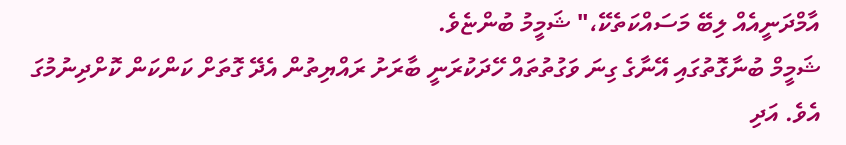އާމްދަނީއެއް ލިބޭ މަސައްކަތެކޭ،" ޝަމީމު ބުންޏެވެ.
ޝަމީމް ބުނާގޮތުގައި އޭނާގެ ގިނަ ވަގުތުތައް ހޭދަކުރަނީ ބާރަށު ރައްޔިތުން އެދޭ ގޮތަށް ކަންކަން ކޮށްދިނުމުގަ އެވެ. އަދި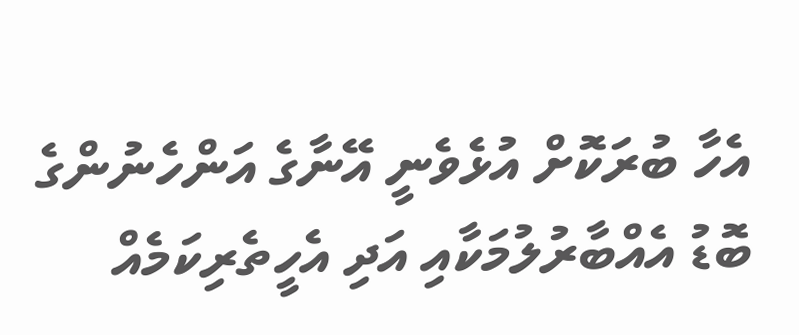އެހާ ބުރަކޮށް އުޅެވެނީ އޭނާގެ އަންހެނުންގެ ބޮޑު އެއްބާރުލުމަކާއި އަދި އެހީތެރިކަމެއް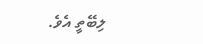ލިބޭތީ އެވެ.